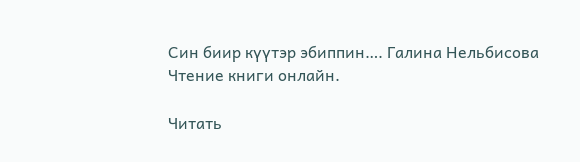Син биир күүтэр эбиппин…. Галина Нельбисова
Чтение книги онлайн.

Читать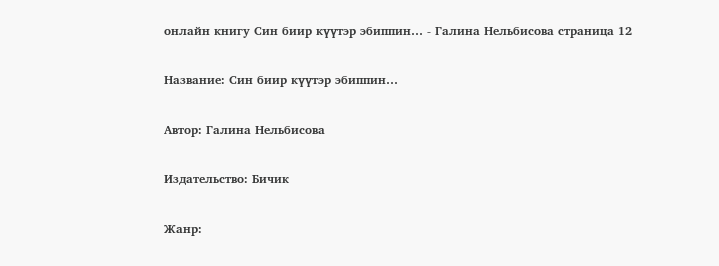онлайн книгу Син биир күүтэр эбиппин… - Галина Нельбисова страница 12

Название: Син биир күүтэр эбиппин…

Автор: Галина Нельбисова

Издательство: Бичик

Жанр: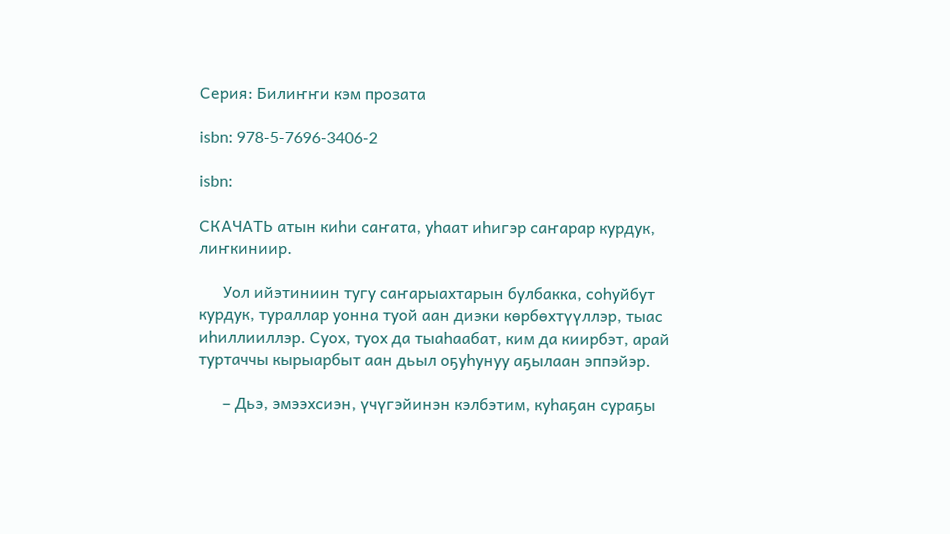Серия: Билиҥҥи кэм прозата

isbn: 978-5-7696-3406-2

isbn:

СКАЧАТЬ атын киһи саҥата, уһаат иһигэр саҥарар курдук, лиҥкиниир.

      Уол ийэтиниин тугу саҥарыахтарын булбакка, соһуйбут курдук, тураллар уонна туой аан диэки көрбөхтүүллэр, тыас иһиллииллэр. Суох, туох да тыаһаабат, ким да киирбэт, арай туртаччы кырыарбыт аан дьыл оҕуһунуу аҕылаан эппэйэр.

      – Дьэ, эмээхсиэн, үчүгэйинэн кэлбэтим, куһаҕан сураҕы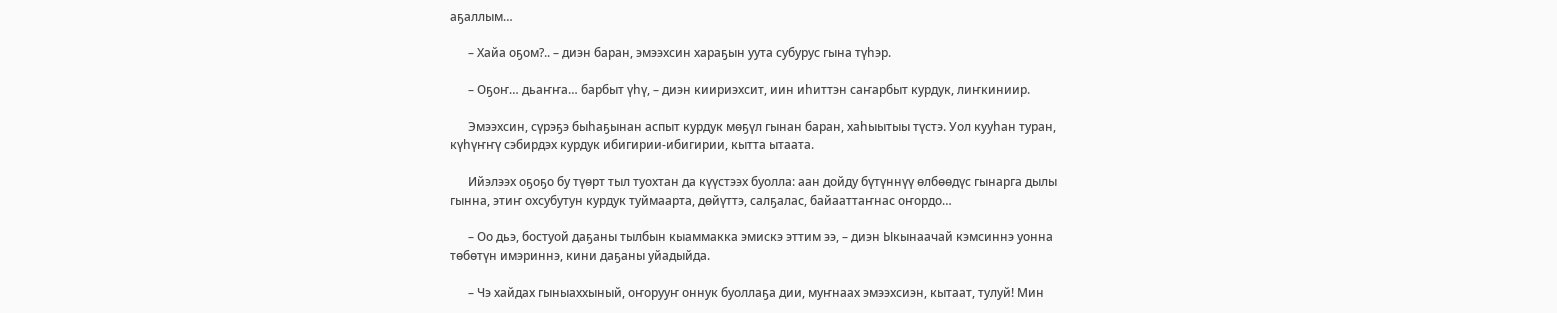аҕаллым…

      – Хайа оҕом?.. – диэн баран, эмээхсин хараҕын уута субурус гына түһэр.

      – Оҕоҥ… дьаҥҥа… барбыт үһү, – диэн киириэхсит, иин иһиттэн саҥарбыт курдук, лиҥкиниир.

      Эмээхсин, сүрэҕэ быһаҕынан аспыт курдук мөҕүл гынан баран, хаһыытыы түстэ. Уол кууһан туран, күһүҥҥү сэбирдэх курдук ибигирии-ибигирии, кытта ытаата.

      Ийэлээх оҕоҕо бу түөрт тыл туохтан да күүстээх буолла: аан дойду бүтүннүү өлбөөдүс гынарга дылы гынна, этиҥ охсубутун курдук туймаарта, дөйүттэ, салҕалас, байааттаҥнас оҥордо…

      – Оо дьэ, бостуой даҕаны тылбын кыаммакка эмискэ эттим ээ, – диэн Ыкынаачай кэмсиннэ уонна төбөтүн имэриннэ, кини даҕаны уйадыйда.

      – Чэ хайдах гыныаххыный, оҥорууҥ оннук буоллаҕа дии, муҥнаах эмээхсиэн, кытаат, тулуй! Мин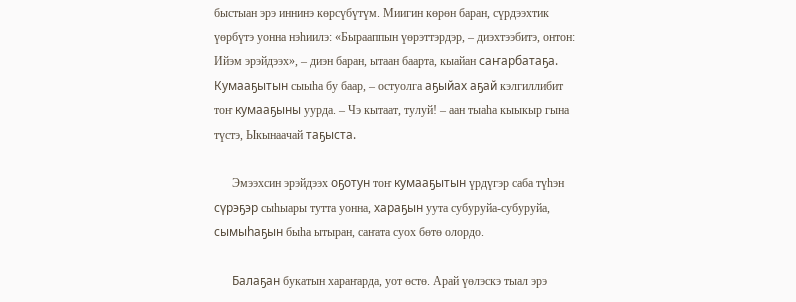быстыан эрэ иннинэ көрсүбүтүм. Миигин көрөн баран, сүрдээхтик үөрбүтэ уонна нэһиилэ: «Бырааппын үөрэттэрдэр, – диэхтээбитэ, онтон: Ийэм эрэйдээх», – диэн баран, ытаан баарта, кыайан саҥарбатаҕа. Кумааҕытын сыыһа бу баар, – остуолга аҕыйах аҕай кэлгиллибит тоҥ кумааҕыны уурда. – Чэ кытаат, тулуй! – аан тыаһа кыыкыр гына түстэ, Ыкынаачай таҕыста.

      Эмээхсин эрэйдээх оҕотун тоҥ кумааҕытын үрдүгэр саба түһэн сүрэҕэр сыһыары тутта уонна, хараҕын уута субуруйа-субуруйа, сымыһаҕын быһа ытыран, саҥата суох бөтө олордо.

      Балаҕан букатын хараҥарда, уот өстө. Арай үөлэскэ тыал эрэ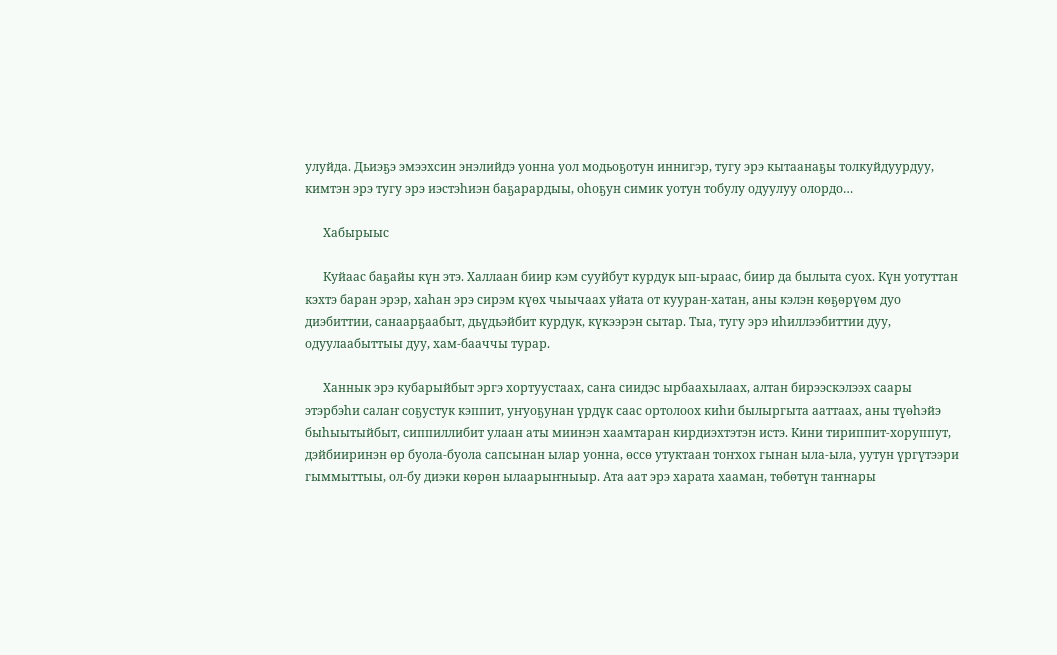улуйда. Дьиэҕэ эмээхсин энэлийдэ уонна уол модьоҕотун иннигэр, тугу эрэ кытаанаҕы толкуйдуурдуу, кимтэн эрэ тугу эрэ иэстэһиэн баҕарардыы, оһоҕун симик уотун тобулу одуулуу олордо…

      Хабырыыс

      Куйаас баҕайы күн этэ. Халлаан биир кэм сууйбут курдук ып-ыраас, биир да былыта суох. Күн уотуттан кэхтэ баран эрэр, хаһан эрэ сирэм күөх чыычаах уйата от кууран-хатан, аны кэлэн көҕөрүөм дуо диэбиттии, санаарҕаабыт, дьүдьэйбит курдук, күкээрэн сытар. Тыа, тугу эрэ иһиллээбиттии дуу, одуулаабыттыы дуу, хам-бааччы турар.

      Ханнык эрэ кубарыйбыт эргэ хортуустаах, саҥа сиидэс ырбаахылаах, алтан бирээскэлээх саары этэрбэһи салаҥ соҕустук кэппит, уҥуоҕунан үрдүк саас ортолоох киһи былыргыта ааттаах, аны түөһэйэ быһыытыйбыт, сиппиллибит улаан аты миинэн хаамтаран кирдиэхтэтэн истэ. Кини тириппит-хоруппут, дэйбииринэн өр буола-буола сапсынан ылар уонна, өссө утуктаан тоҥхох гынан ыла-ыла, уутун үргүтээри гыммыттыы, ол-бу диэки көрөн ылаарыҥныыр. Ата аат эрэ харата хааман, төбөтүн таҥнары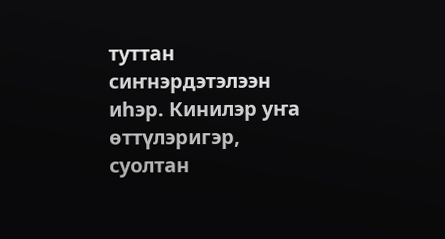туттан сиҥнэрдэтэлээн иһэр. Кинилэр уҥа өттүлэригэр, суолтан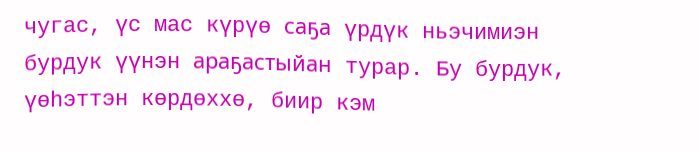чугас, үс мас күрүө саҕа үрдүк ньэчимиэн бурдук үүнэн араҕастыйан турар. Бу бурдук, үөһэттэн көрдөххө, биир кэм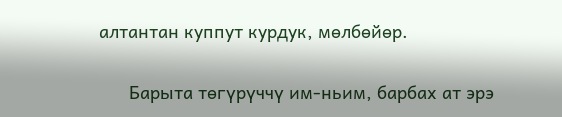алтантан куппут курдук, мөлбөйөр.

      Барыта төгүрүччү им-ньим, барбах ат эрэ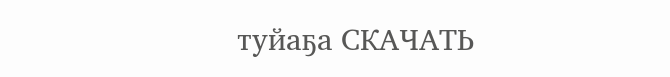туйаҕа СКАЧАТЬ